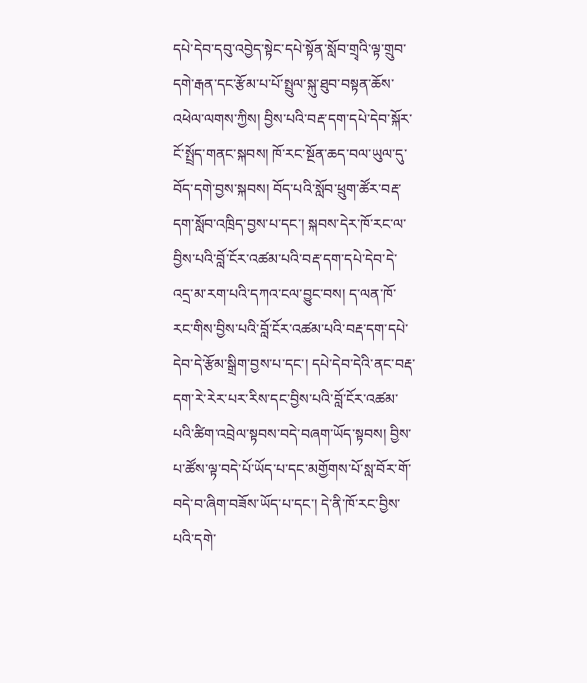དཔེ་དེབ་དབུ་འབྱེད་སྟེང་དཔེ་སྟོན་སློབ་གྲྭའི་ལྟ་གྲུབ་དགེ་རྒན་དང་རྩོམ་པ་པོ་སྤྲུལ་སྐུ་ཐུབ་བསྟན་ཆོས་འཕེལ་ལགས་ཀྱིས། བྱིས་པའི་བརྡ་དག་དཔེ་དེབ་སྐོར་ངོ་སྤྲོད་གནང་སྐབས། ཁོ་རང་སྔོན་ཆད་བལ་ཡུལ་དུ་བོད་དགེ་བྱས་སྐབས། བོད་པའི་སློབ་ཕྲུག་ཚོར་བརྡ་དག་སློབ་འཁྲིད་བྱས་པ་དང་། སྐབས་དེར་ཁོ་རང་ལ་བྱིས་པའི་བློ་ངོར་འཚམ་པའི་བརྡ་དག་དཔེ་དེབ་དེ་འདྲ་མ་རག་པའི་དཀའ་ངལ་བྱུང་བས། ད་ལན་ཁོ་རང་གིས་བྱིས་པའི་བློ་ངོར་འཚམ་པའི་བརྡ་དག་དཔེ་དེབ་དེ་རྩོམ་སྒྲིག་བྱས་པ་དང་། དཔེ་དེབ་དེའི་ནང་བརྡ་དག་རེ་རེར་པར་རིས་དང་བྱིས་པའི་བློ་ངོར་འཚམ་པའི་ཚིག་འབྲེལ་སྟབས་བདེ་བཞག་ཡོད་སྟབས། བྱིས་པ་ཚོས་ལྟ་བདེ་པོ་ཡོད་པ་དང་མགྱོགས་པོ་སླ་བོར་གོ་བདེ་བ་ཞིག་བཟོས་ཡོད་པ་དང་། དེ་ནི་ཁོ་རང་བྱིས་པའི་དགེ་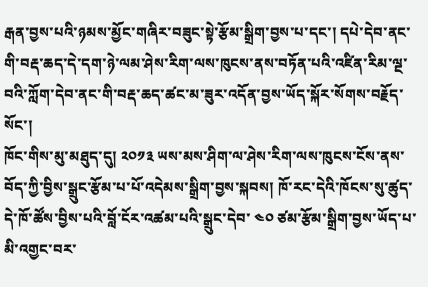རྒན་བྱས་པའི་ཉམས་མྱོང་གཞིར་བཟུང་སྟེ་རྩོམ་སྒྲིག་བྱས་པ་དང་། དཔེ་དེབ་ནང་གི་བརྡ་ཆད་དེ་དག་ཉེ་ལམ་ཤེས་རིག་ལས་ཁུངས་ནས་བཏོན་པའི་འཛིན་རིམ་ལྔ་བའི་ཀློག་དེབ་ནང་གི་བརྡ་ཆད་ཚང་མ་ཟུར་འདོན་བྱས་ཡོད་སྐོར་སོགས་བརྗོད་སོང་།
ཁོང་གིས་མུ་མཐུད་དུ། ༢༠༡༣ ཡས་མས་ཤིག་ལ་ཤེས་རིག་ལས་ཁུངས་ངོས་ནས་བོད་ཀྱི་བྱིས་སྒྲུང་རྩོམ་པ་པོ་འདེམས་སྒྲིག་བྱས་སྐབས། ཁོ་རང་དེའི་ཁོངས་སུ་ཚུད་དེ་ཁོ་ཚོས་བྱིས་པའི་བློ་ངོར་འཚམ་པའི་སྒྲུང་དེབ་ ༤༠ ཙམ་རྩོམ་སྒྲིག་བྱས་ཡོད་པ་མི་འགྱང་བར་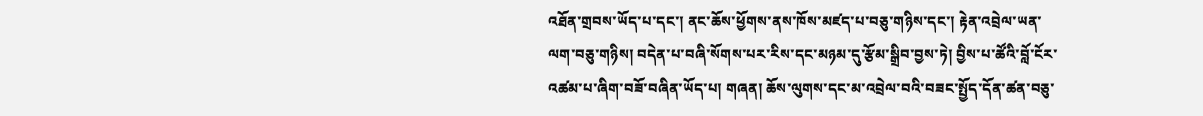འཐོན་གྲབས་ཡོད་པ་དང་། ནང་ཆོས་ཕྱོགས་ནས་ཁོས་མཛད་པ་བཅུ་གཉིས་དང་། རྟེན་འབྲེལ་ཡན་ལག་བཅུ་གཉིས། བདེན་པ་བཞི་སོགས་པར་རིས་དང་མཉམ་དུ་རྩོམ་སྒྲིབ་བྱས་ཏེ། བྱིས་པ་ཚོའི་བློ་ངོར་འཚམ་པ་ཞིག་བཟོ་བཞིན་ཡོད་པ། གཞན། ཆོས་ལུགས་དང་མ་འབྲེལ་བའི་བཟང་སྤྱོད་དོན་ཚན་བཅུ་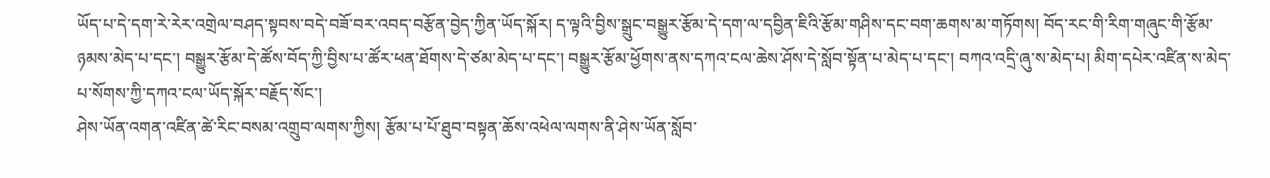ཡོད་པ་དེ་དག་རེ་རེར་འགྲེལ་བཤད་སྟབས་བདེ་བཟོ་བར་འབད་བརྩོན་བྱེད་ཀྱིན་ཡོད་སྐོར། ད་ལྟའི་བྱིས་སྒྲུང་བསྒྱུར་རྩོམ་དེ་དག་ལ་དབྱིན་ཇིའི་རྩོམ་གཤིས་དང་བག་ཆགས་མ་གཏོགས། བོད་རང་གི་རིག་གཞུང་གི་རྩོམ་ཉམས་མེད་པ་དང་། བསྒྱུར་རྩོམ་དེ་ཚོས་བོད་ཀྱི་བྱིས་པ་ཚོར་ཕན་ཐོགས་དེ་ཙམ་མེད་པ་དང་། བསྒྱུར་རྩོམ་ཕྱོགས་ནས་དཀའ་ངལ་ཆེས་ཤོས་དེ་སློབ་སྟོན་པ་མེད་པ་དང་། བཀའ་འདྲི་ཞུ་ས་མེད་པ། མིག་དཔེར་འཛིན་ས་མེད་པ་སོགས་ཀྱི་དཀའ་ངལ་ཡོད་སྐོར་བརྗོད་སོང་།
ཤེས་ཡོན་འགན་འཛིན་ཚེ་རིང་བསམ་འགྲུབ་ལགས་ཀྱིས། རྩོམ་པ་པོ་ཐུབ་བསྟན་ཆོས་འཕེལ་ལགས་ནི་ཤེས་ཡོན་སློབ་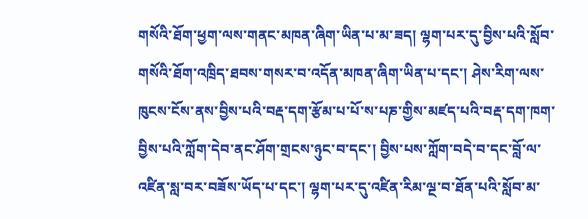གསོའི་ཐོག་ཕྱག་ལས་གནང་མཁན་ཞིག་ཡིན་པ་མ་ཟད། ལྷག་པར་དུ་བྱིས་པའི་སློབ་གསོའི་ཐོག་འཁྲིད་ཐབས་གསར་བ་འདོན་མཁན་ཞིག་ཡིན་པ་དང་། ཤེས་རིག་ལས་ཁུངས་ངོས་ནས་བྱིས་པའི་བརྡ་དག་རྩོམ་པ་པོ་ས་པཎ་གྱིས་མཛད་པའི་བརྡ་དག་ཁག་བྱིས་པའི་ཀློག་དེབ་ནང་ཤོག་གྲངས་ཉུང་བ་དང་། བྱིས་པས་ཀློག་བདེ་བ་དང་བློ་ལ་འཛིན་སླ་བར་བཟོས་ཡོད་པ་དང་། ལྷག་པར་དུ་འཛིན་རིམ་ལྔ་བ་ཐོན་པའི་སློབ་མ་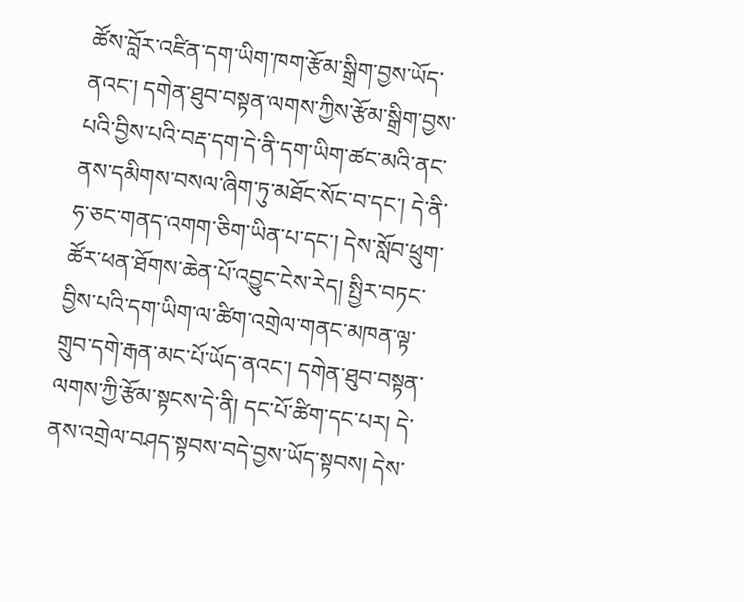ཚོས་བློར་འཛིན་དག་ཡིག་ཁག་རྩོམ་སྒྲིག་བྱས་ཡོད་ནའང་། དགེན་ཐུབ་བསྟན་ལགས་ཀྱིས་རྩོམ་སྒྲིག་བྱས་པའི་བྱིས་པའི་བརྡ་དག་དེ་ནི་དག་ཡིག་ཚང་མའི་ནང་ནས་དམིགས་བསལ་ཞིག་ཏུ་མཐོང་སོང་བ་དང་། དེ་ནི་ཧ་ཅང་གནད་འགག་ཅིག་ཡིན་པ་དང་། དེས་སློབ་ཕྲུག་ཚོར་ཕན་ཐོགས་ཆེན་པོ་འབྱུང་ངེས་རེད། སྤྱིར་བཏང་བྱིས་པའི་དག་ཡིག་ལ་ཚིག་འགྲེལ་གནང་མཁན་ལྟ་གྲུབ་དགེ་རྒན་མང་པོ་ཡོད་ནའང་། དགེན་ཐུབ་བསྟན་ལགས་ཀྱི་རྩོམ་སྟངས་དེ་ནི། དང་པོ་ཚིག་དང་པར། དེ་ནས་འགྲེལ་བཤད་སྟབས་བདེ་བྱས་ཡོད་སྟབས། དེས་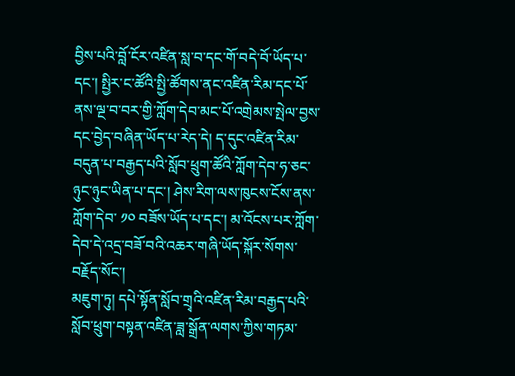བྱིས་པའི་བློ་ངོར་འཛིན་སླ་བ་དང་གོ་བདེ་བོ་ཡོད་པ་དང་། སྤྱིར་ང་ཚོའི་སྤྱི་ཚོགས་ནང་འཛིན་རིམ་དང་པོ་ནས་ལྔ་བ་བར་གྱི་ཀློག་དེབ་མང་པོ་འགྲེམས་སྤེལ་བྱས་དང་བྱེད་བཞིན་ཡོད་པ་རེད་དེ། ད་དུང་འཛིན་རིམ་བདུན་པ་བརྒྱད་པའི་སློབ་ཕྲུག་ཚོའི་ཀློག་དེབ་ཧ་ཅང་ཉུང་ཉུང་ཡིན་པ་དང་། ཤེས་རིག་ལས་ཁུངས་ངོས་ནས་ཀློག་དེབ་ ༡༠ བཟོས་ཡོད་པ་དང་། མ་འོངས་པར་ཀློག་དེབ་དེ་འདྲ་བཟོ་བའི་འཆར་གཞི་ཡོད་སྐོར་སོགས་བརྗོད་སོང་།
མཇུག་ཏུ། དཔེ་སྟོན་སློབ་གྲྭའི་འཛིན་རིམ་བརྒྱད་པའི་སློབ་ཕྲུག་བསྟན་འཛིན་ཟླ་སྒྲོན་ལགས་ཀྱིས་གཏམ་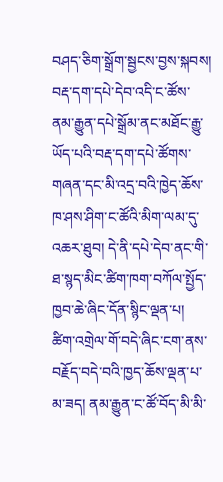བཤད་ཅིག་སྒྲོག་སྦྱངས་བྱས་སྐབས། བརྡ་དག་དཔེ་དེབ་འདི་ང་ཚོས་ནམ་རྒྱུན་དཔེ་སྒྲོམ་ནང་མཐོང་རྒྱུ་ཡོད་པའི་བརྡ་དག་དཔེ་ཚོགས་གཞན་དང་མི་འདྲ་བའི་ཁྱེད་ཆོས་ཁ་ཤས་ཤིག་ང་ཚོའི་མིག་ལམ་དུ་འཆར་ཐུབ། དེ་ནི་དཔེ་དེབ་ནང་གི་ཐ་སྙད་མིང་ཚིག་ཁག་བཀོལ་སྤྱོད་ཁྱབ་ཆེ་ཞིང་དོན་སྙིང་ལྡན་པ། ཚིག་འགྲེལ་གོ་བདེ་ཞིང་ངག་ནས་བརྗོད་བདེ་བའི་ཁྱད་ཆོས་ལྡན་པ་མ་ཟད། ནམ་རྒྱུན་ང་ཚོ་བོད་མི་མི་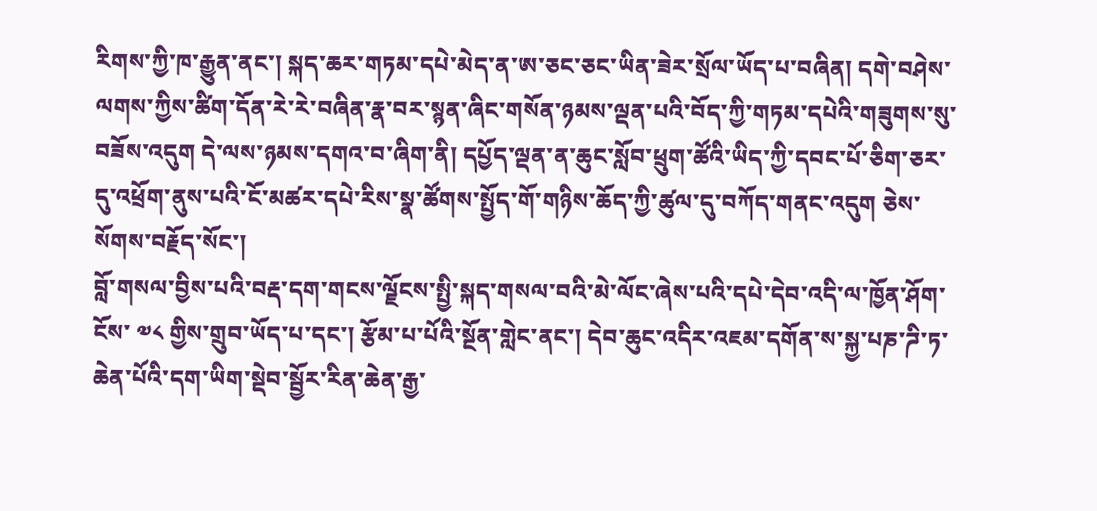རིགས་ཀྱི་ཁ་རྒྱུན་ནང་། སྐད་ཆར་གཏམ་དཔེ་མེད་ན་ཨ་ཅང་ཅང་ཡིན་ཟེར་སྲོལ་ཡོད་པ་བཞིན། དགེ་བཤེས་ལགས་ཀྱིས་ཚིག་དོན་རེ་རེ་བཞིན་རྣ་བར་སྙན་ཞིང་གསོན་ཉམས་ལྡན་པའི་བོད་ཀྱི་གཏམ་དཔེའི་གཟུགས་སུ་བཟོས་འདུག དེ་ལས་ཉམས་དགའ་བ་ཞིག་ནི། དཔྱོད་ལྡན་ན་ཆུང་སློབ་ཕྲུག་ཚོའི་ཡིད་ཀྱི་དབང་པོ་ཅིག་ཅར་དུ་འཕྲོག་ནུས་པའི་ངོ་མཚར་དཔེ་རིས་སྣ་ཚོགས་སྤྱོད་གོ་གཉིས་ཆོད་ཀྱི་ཚུལ་དུ་བཀོད་གནང་འདུག ཅེས་སོགས་བརྗོད་སོང་།
བློ་གསལ་བྱིས་པའི་བརྡ་དག་གངས་ལྗོངས་སྤྱི་སྐད་གསལ་བའི་མེ་ལོང་ཞེས་པའི་དཔེ་དེབ་འདི་ལ་ཁྱོན་ཤོག་ངོས་ ༧༨ གྱིས་གྲུབ་ཡོད་པ་དང་། རྩོམ་པ་པོའི་སྔོན་གླེང་ནང་། དེབ་ཆུང་འདིར་འཇམ་དགོན་ས་སྐྱ་པཎ་ཌི་ཏ་ཆེན་པོའི་དག་ཡིག་སྡེབ་སྦྱོར་རིན་ཆེན་རྒྱ་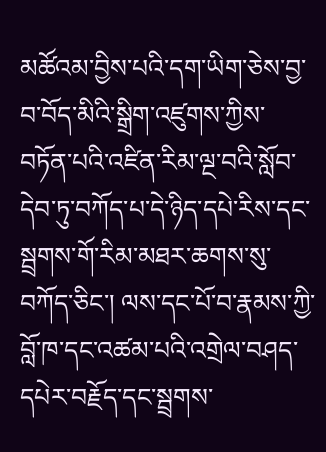མཚོའམ་བྱིས་པའི་དག་ཡིག་ཅེས་བྱ་བ་བོད་མིའི་སྒྲིག་འཛུགས་ཀྱིས་བཏོན་པའི་འཛིན་རིམ་ལྔ་བའི་སློབ་དེབ་ཏུ་བཀོད་པ་དེ་ཉིད་དཔེ་རིས་དང་སྦྲགས་གོ་རིམ་མཐར་ཆགས་སུ་བཀོད་ཅིང་། ལས་དང་པོ་བ་རྣམས་ཀྱི་བློ་ཁ་དང་འཚམ་པའི་འགྲེལ་བཤད་དཔེར་བརྗོད་དང་སྦྲགས་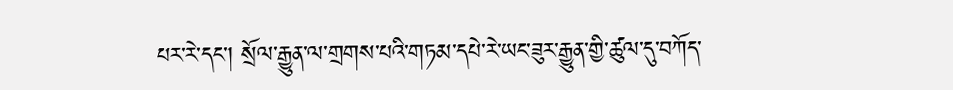པར་རེ་དང་། སྲོལ་རྒྱུན་ལ་གྲགས་པའི་གཏམ་དཔེ་རེ་ཡང་ཟུར་རྒྱུན་གྱི་ཚུལ་དུ་བཀོད་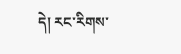དེ། རང་རིགས་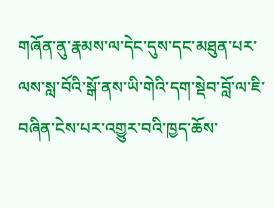གཞོན་ནུ་རྣམས་ལ་དེང་དུས་དང་མཐུན་པར་ལས་སླ་བོའི་སྒོ་ནས་ཡི་གེའི་དག་སྡེབ་བློ་ལ་ཇི་བཞིན་ངེས་པར་འགྱུར་བའི་ཁྱད་ཆོས་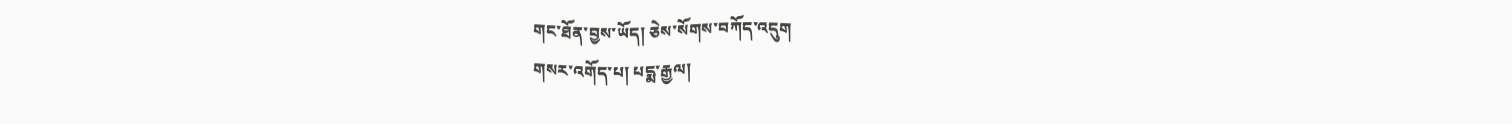གང་ཐོན་བྱས་ཡོད། ཅེས་སོགས་བཀོད་འདུག
གསར་འགོད་པ། པདྨ་རྒྱལ།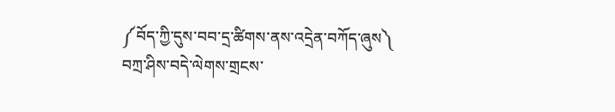༼བོད་ཀྱི་དུས་བབ་དྲ་ཚིགས་ནས་འདྲེན་བཀོད་ཞུས༽
བཀྲ་ཤིས་བདེ་ལེགས་གྲངས་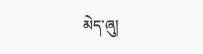མེད་ཞུ།